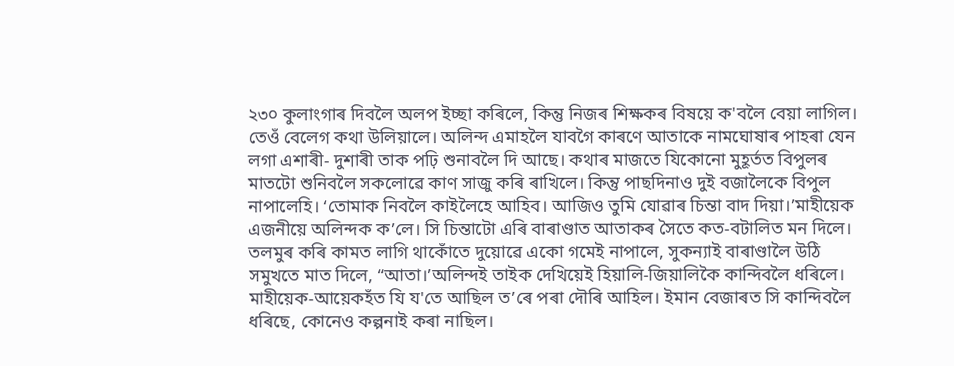২৩০ কুলাংগাৰ দিবলৈ অলপ ইচ্ছা কৰিলে, কিন্তু নিজৰ শিক্ষকৰ বিষয়ে ক'বলৈ বেয়া লাগিল। তেওঁ বেলেগ কথা উলিয়ালে। অলিন্দ এমাহলৈ যাবগৈ কাৰণে আতাকে নামঘোষাৰ পাহৰা যেন লগা এশাৰী- দুশাৰী তাক পঢ়ি শুনাবলৈ দি আছে। কথাৰ মাজতে যিকোনো মুহূৰ্তত বিপুলৰ মাতটো শুনিবলৈ সকলোৱে কাণ সাজু কৰি ৰাখিলে। কিন্তু পাছদিনাও দুই বজালৈকে বিপুল নাপালেহি। ‘তোমাক নিবলৈ কাইলৈহে আহিব। আজিও তুমি যোৱাৰ চিন্তা বাদ দিয়া।’মাহীয়েক এজনীয়ে অলিন্দক ক’লে। সি চিন্তাটো এৰি বাৰাণ্ডাত আতাকৰ সৈতে কত-বটালিত মন দিলে। তলমুৰ কৰি কামত লাগি থাকোঁতে দুয়োৱে একো গমেই নাপালে, সুকন্যাই বাৰাণ্ডালৈ উঠি সমুখতে মাত দিলে, “আতা।’অলিন্দই তাইক দেখিয়েই হিয়ালি-জিয়ালিকৈ কান্দিবলৈ ধৰিলে। মাহীয়েক-আয়েকহঁত যি য'তে আছিল ত’ৰে পৰা দৌৰি আহিল। ইমান বেজাৰত সি কান্দিবলৈ ধৰিছে, কোনেও কল্পনাই কৰা নাছিল।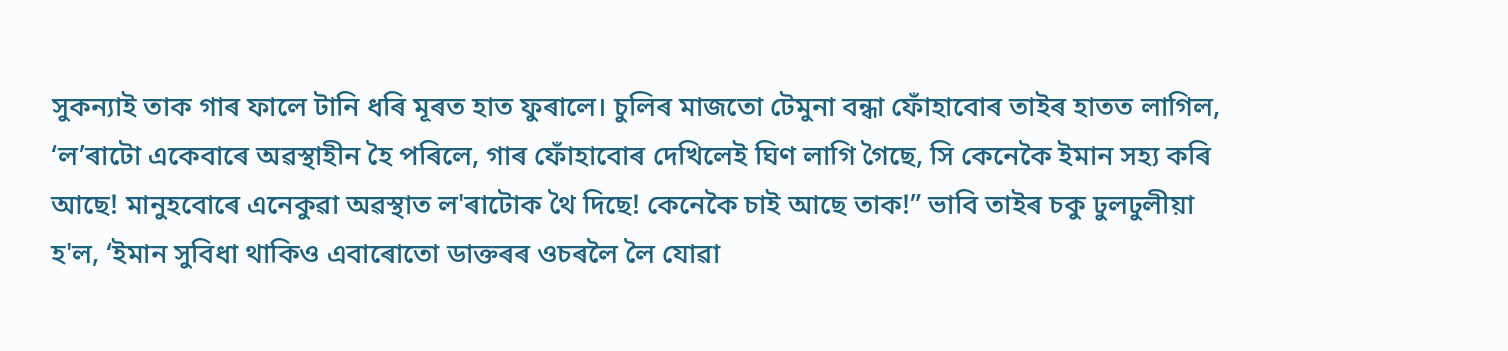সুকন্যাই তাক গাৰ ফালে টানি ধৰি মূৰত হাত ফুৰালে। চুলিৰ মাজতো টেমুনা বন্ধা ফোঁহাবোৰ তাইৰ হাতত লাগিল, ‘ল’ৰাটো একেবাৰে অৱস্থাহীন হৈ পৰিলে, গাৰ ফোঁহাবোৰ দেখিলেই ঘিণ লাগি গৈছে, সি কেনেকৈ ইমান সহ্য কৰি আছে! মানুহবোৰে এনেকুৱা অৱস্থাত ল'ৰাটোক থৈ দিছে! কেনেকৈ চাই আছে তাক!” ভাবি তাইৰ চকু ঢুলঢুলীয়া হ'ল, ‘ইমান সুবিধা থাকিও এবাৰোতো ডাক্তৰৰ ওচৰলৈ লৈ যোৱা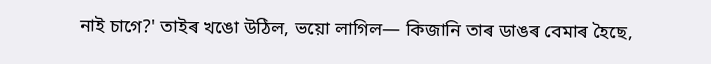নাই চাগে?' তাইৰ খঙো উঠিল, ভয়ো লাগিল— কিজানি তাৰ ডাঙৰ বেমাৰ হৈছে,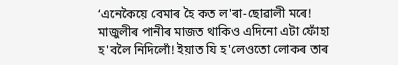‘এনেকৈয়ে বেমাৰ হৈ কত ল'ৰা-ছোৱালী মৰে! মাজুলীৰ পানীৰ মাজত থাকিও এদিনো এটা ফোঁহা হ'বলৈ নিদিলোঁ! ইয়াত যি হ'লেওতো লোকৰ তাৰ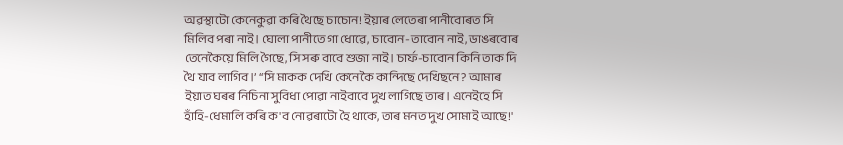অৱস্থাটো কেনেকুৱা কৰি থৈছে চাচোন! ইয়াৰ লেতেৰা পানীবোৰত সি মিলিব পৰা নাই। ঘোলা পানীতে গা ধোৱে, চাবোন-তাবোন নাই, ডাঙৰবোৰ তেনেকৈয়ে মিলি গৈছে, সি সৰু বাবে শুজা নাই। চাৰ্ফ-চাবোন কিনি তাক দি থৈ যাব লাগিব।’ “সি মাকক দেখি কেনেকৈ কান্দিছে দেখিছনে? আমাৰ ইয়াত ঘৰৰ নিচিনা সুবিধা পোৱা নাইবাবে দুখ লাগিছে তাৰ। এনেইহে সি হাঁহি-ধেমালি কৰি ক'ব নোৱৰাটো হৈ থাকে, তাৰ মনত দুখ সোমাই আছে!'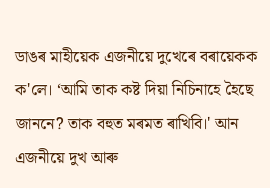ডাঙৰ মাহীয়েক এজনীয়ে দুখেৰে বৰায়েকক ক'লে। ‘আমি তাক কষ্ট দিয়া নিচিনাহে হৈছে জাননে? তাক বহুত মৰমত ৰাখিবি।' আন এজনীয়ে দুখ আৰু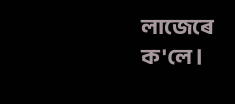লাজেৰে ক'লে।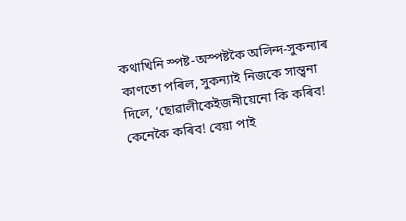কথাখিনি স্পষ্ট-অস্পষ্টকৈ অলিন্দ-সুকন্যাৰ কাণতো পৰিল, সুকন্যাই নিজকে সান্ত্বনা দিলে, ‘ছোৱালীকেইজনীয়েনো কি কৰিব! কেনেকৈ কৰিব! বেয়া পাই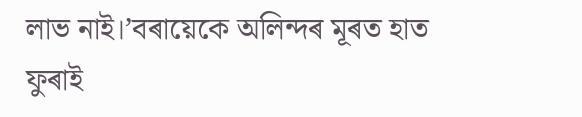লাভ নাই।’বৰায়েকে অলিন্দৰ মূৰত হাত ফুৰাই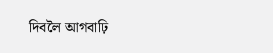দিবলৈ আগবাঢ়ি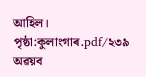আহিল।
পৃষ্ঠা:কুলাংগাৰ.pdf/২৩৯
অৱয়ব